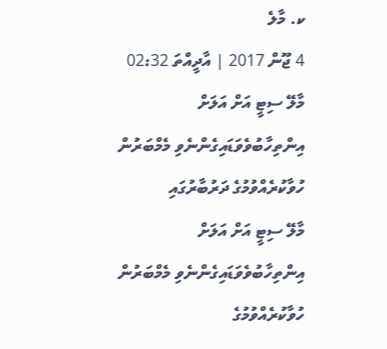ކ. މާލެ
4 ޖޫން 2017 | އާދީއްތަ 02:32
މާލޭ ސިޓީ އަށް އަލަށް އިންތިހާބުވެވަޑައިގެންނެވި މެމްބަރުން ހުވާކުރެއްވުމުގެ ދަރުބާރުގައި
މާލޭ ސިޓީ އަށް އަލަށް އިންތިހާބުވެވަޑައިގެންނެވި މެމްބަރުން ހުވާކުރެއްވުމުގެ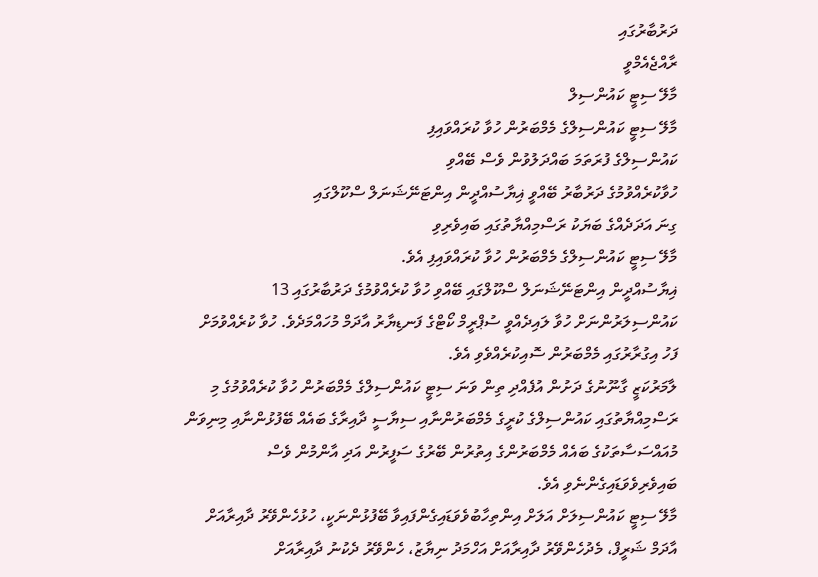ދަރުބާރުގައި
ރާއްޖެއެމްވީ
މާލޭ ސިޓީ ކައުންސިލް
މާލޭ ސިޓީ ކައުންސިލްގެ މެމްބަރުން ހުވާ ކުރައްވައިފި
ކައުންސިލްގެ ފުރަތަމަ ބައްދަލުވުން ވެސް ބޭއްވި
ހުވާކުރެއްވުމުގެ ދަރުބާރު ބޭއްވީ ޣިޔާސުއްދީން އިންޓަނޭޝަނަލް ސްކޫލްގައި
ގިނަ އަދަދެއްގެ ބަޔަކު ރަސްމިއްޔާތުގައި ބައިވެރިވި
މާލޭ ސިޓީ ކައުންސިލްގެ މެމްބަރުން ހުވާ ކުރައްވައިފި އެވެ.
ޣިޔާސުއްދީން އިންޓަނޭޝަނަލް ސްކޫލްގައި ބޭއްވި ހުވާ ކުރެއްވުމުގެ ދަރުބާރުގައި 13 ކައުންސިލަރުންނަށް ހުވާ ލައިދެއްވީ ސުޕްރީމް ކޯޓްގެ ފަނޑިޔާރު އާދަމް މުހައްމަދެވެ. ހުވާ ކުރެއްވުމަށް ފަހު އިގުރާރުގައި މެމްބަރުން ސޮއިކުރެއްވެވި އެވެ.
ލާމަރުކަޒީ ގާނޫނުގެ ދަށުން އުފެއްދި ތިން ވަނަ ސިޓީ ކައުންސިލްގެ މެމްބަރުން ހުވާ ކުރެއްވުމުގެ މި ރަސްމިއްޔާތުގައި ކައުންސިލްގެ ކުރީގެ މެމްބަރުންނާއި ސިޔާސީ ދާއިރާގެ ބައެއް ބޭފުޅުންނާއި މިނިވަން މުއައްސަސާތަކުގެ ބައެއް މެމްބަރުންގެ އިތުރުން ބޭރުގެ ސަފީރުން އަދި އާންމުން ވެސް ބައިވެރިވެވަޑައިގެންނެވި އެވެ.
މާލޭ ސިޓީ ކައުންސިލަށް އަލަށް އިންތިހާބުވެވަޑައިގެންފައިވާ ބޭފުޅުންނަކީ، ހުޅުހެންވޭރު ދާއިރާއަށް އާދަމް ޝަރީފް، މެދުހެންވޭރު ދާއިރާއަށް އަހްމަދު ނިޔާޒު، ހެންވޭރު ދެކުނު ދާއިރާއަށް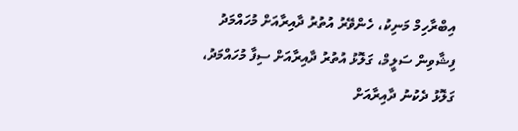އިބްރާހިމް މަނިކު، ހެންވޭރު އުތުރު ދާއިރާއަށް މުހައްމަދު ފިޝާވިން ސަލީމް، ގަލޮޅު އުތުރު ދާއިރާއަށް ސިފާ މުހައްމަދު، ގަލޮޅު ދެކުނު ދާއިރާއަށް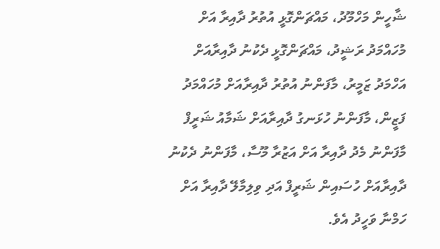ޝާހީން މަހްމޫދު، މައްޗަންގޮޅީ އުތުރު ދާއިރާ އަށް މުހައްމަދު ރަޝީދު، މައްޗަންގޮޅީ ދެކުނު ދާއިރާއަށް އަހްމަދު ޒަމީރު، މާފަންނު އުތުރު ދާއިރާއަށް މުހައްމަދު ފަޒީން، މާފަންނު ހުޅަނގު ދާއިރާއަށް ޝަމާއު ޝަރީފް މާފަންނު މެދު ދާއިރާ އަށް އަޒުރާ މޫސާ، މާފަންނު ދެކުނު ދާއިރާއަށް ހުސައިން ޝަރީފް އަދި ވިލިމާލޭ ދާއިރާ އަށް ހަމްނާ ވަހީދު އެވެ.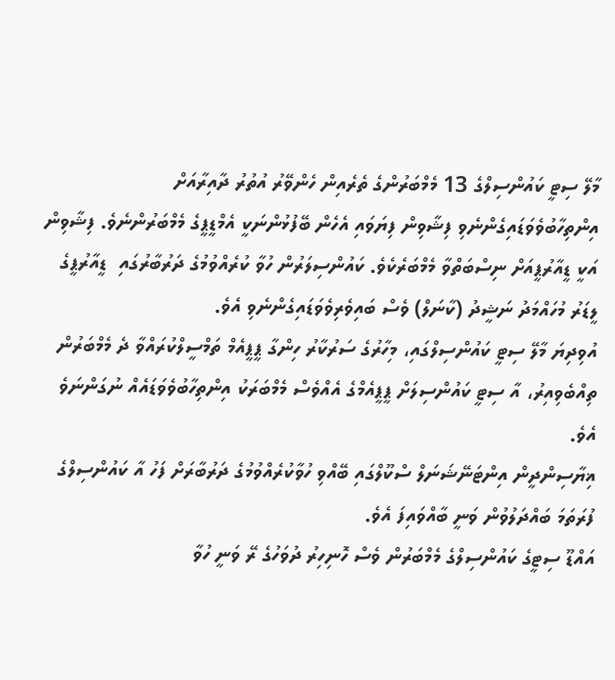މާލޭ ސިޓީ ކައުންސިލްގެ 13 މެމްބަރުންގެ ތެރެއިން ހެންވޭރު އުތުރު ދާއިރާއަށް އިންތިހާބުވެވަޑައިގެންނެވި ފިޝާވިން ފިޔަވައި އެހެން ބޭފުޅުންނަކީ އެމްޑީޕީގެ މެމްބަރުންނެވެ. ފިޝާވިން އަކީ ޑީއާރުޕީއަށް ނިސްބަތްވާ މެމްބަރެކެވެ. ކައުންސިލަރުން ހުވާ ކުރެއްވުމުގެ ދަރުބާރުގައި  ޑީއާރުޕީގެ ލީޑަރު މުހައްމަދު ނަޝީދު (ކާނަލް) ވެސް ބައިވެރިވެވަޑައިގެންނެވި އެވެ.
އުވިދިޔަ މާލޭ ސިޓީ ކައުންސިލްގައި، މިހާރުގެ ސަރުކާރު ހިންގާ ޕީޕީއެމް ތަމްސީލްކުރައްވާ ދެ މެމްބަރުން ތިއްބެވިއިރު، އާ ސިޓީ ކައުންސިލަށް ޕީޕީއެމްގެ އެއްވެސް މެމްބަރަކު އިންތިހާބުވެވަޑައެއް ނުގަންނަވެ އެވެ.
ޣިޔާސިންދީން އިންޓަނޭޝަނަލް ސްކޫލްގައި ބޭއްވި ހުވާކުރެއްވުމުގެ ދަރުބާރަށް ފަހު އާ ކައުންސިލްގެ ފުރަތަމަ ބައްދަލުވުން ވަނީ ބާއްވައިފަ އެވެ.
އައްޑޫ ސިޓީގެ ކައުންސިލްގެ މެމްބަރުން ވެސް ހޮނިހިރު ދުވަހުގެ ރޭ ވަނީ ހުވާ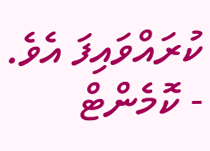ކުރައްވައިފަ އެވެ.
- ކޮމެންޓް